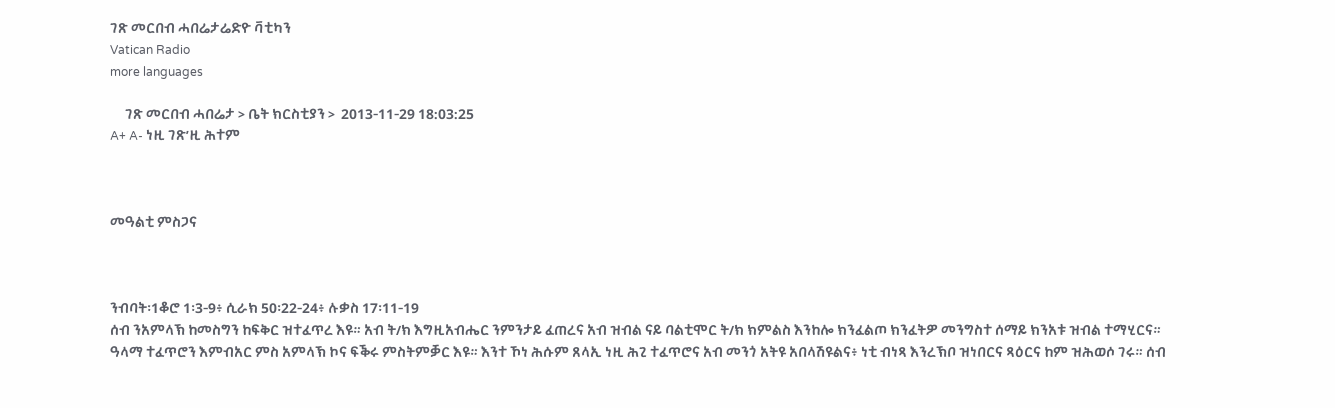ገጽ መርበብ ሓበሬታሬድዮ ቫቲካን
Vatican Radio
more languages

     ገጽ መርበብ ሓበሬታ > ቤት ክርስቲያን >  2013-11-29 18:03:25
A+ A- ነዚ ገጽ’ዚ ሕተም



መዓልቲ ምስጋና



ንብባት፡1ቆሮ 1፡3-9፥ ሲራክ 50፡22-24፥ ሉቃስ 17፡11-19
ሰብ ንአምላኽ ከመስግን ከፍቅር ዝተፈጥረ እዩ። አብ ት/ክ እግዚአብሔር ንምንታይ ፈጠረና አብ ዝብል ናይ ባልቲሞር ት/ክ ክምልስ እንከሎ ክንፈልጦ ክንፈትዎ መንግስተ ሰማይ ክንአቱ ዝብል ተማሂርና። ዓላማ ተፈጥሮን እምብአር ምስ አምላኽ ኮና ፍቕሩ ምስትምቓር እዩ። እንተ ኾነ ሕሱም ጸላኢ ነዚ ሕጊ ተፈጥሮና አብ መንጎ አትዩ አበላሽዩልና፥ ነቲ ብነጻ እንረኽቦ ዝነበርና ጻዕርና ከም ዝሕወሶ ገሩ። ሰብ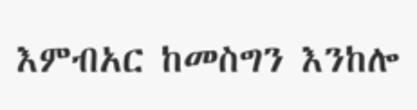እምብአር ከመስግን እንከሎ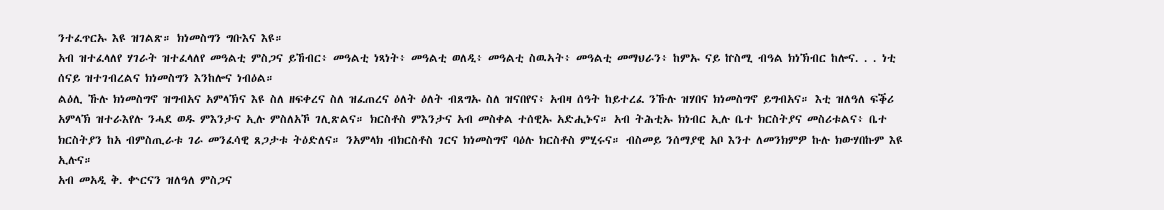ንተፈጥርኡ እዩ ዝገልጽ። ክነመስግን ግቡእና እዩ።
አብ ዝተፈላለየ ሃገራት ዝተፈላለየ መዓልቲ ምስጋና ይኸብር፥ መዓልቲ ነጻነት፥ መዓልቲ ወለዲ፥ መዓልቲ ስዉኣት፥ መዓልቲ መማህራን፥ ከምኡ ናይ ኵስሚ ብዓል ክነኽብር ከሎና. . . ነቲ ሰናይ ዝተገብረልና ክነመስግን እንከሎና ነብዕል።
ልዕሊ ኹሉ ክነመስግኖ ዝግብአና አምላኽና እዩ ስለ ዘፍቀረና ስለ ዝፈጠረና ዕለት ዕለት ብጸግኡ ስለ ዝናበየና፥ አብዛ ሰዓት ከይተረፈ ንኹሉ ዝሃበና ክነመስግኖ ይግብአና። እቲ ዝለዓለ ፍቕሪ አምላኽ ዝተራእየሉ ንሓደ ወዱ ምእንታና ኢሉ ምስለአኾ ገሊጽልና። ክርስቶስ ምእንታና አብ መስቀል ተሰዊኡ አድሒኑና። አብ ትሕቲኡ ክነብር ኢሉ ቤተ ክርስትያና መስሪቱልና፥ ቤተ ክርስትያን ከአ ብምስጢራቱ ገራ መንፈሳዊ ጸጋታቱ ትዕድለና። ንአምላክ ብክርስቶስ ገርና ክነመስግኖ ባዕሉ ክርስቶስ ምሂሩና። ብስመይ ንሰማያዊ አቦ እንተ ለመንክምዎ ኩሉ ክውሃበኩም እዩ ኢሉና።
አብ መአዲ ቅ. ቍርናን ዝለዓለ ምስጋና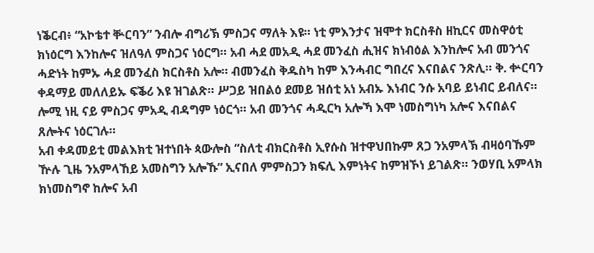ነቕርብ፥ “አኮቴተ ቝርባን” ንብሎ ብግሪኽ ምስጋና ማለት እዩ። ነቲ ምእንታና ዝሞተ ክርስቶስ ዘኪርና መስዋዕቲ ክነዕርግ እንከሎና ዝለዓለ ምስጋና ነዕርግ። አብ ሓደ መአዲ ሓደ መንፈስ ሒዝና ክነብዕል እንከሎና አብ መንጎና ሓድነት ከምኡ ሓደ መንፈስ ክርስቶስ አሎ። ብመንፈስ ቅዱስካ ከም እንሓብር ግበረና እናበልና ንጽሊ። ቅ. ቍርባን ቀዳማይ መለለይኡ ፍቕሪ እዩ ዝገልጽ። ሥጋይ ዝበልዕ ደመይ ዝሰቲ አነ አብኡ እነብር ንሱ አባይ ይነብር ይብለና። ሎሚ ነዚ ናይ ምስጋና ምአዲ ብዳግም ነዕርጎ። አብ መንጎና ሓዲርካ አሎኻ እሞ ነመስግነካ አሎና እናበልና ጸሎትና ነዕርገሉ።
አብ ቀዳመይቲ መልእክቲ ዝተነበት ጳውሎስ “ስለቲ ብክርስቶስ ኢየሱስ ዝተዋህበኩም ጸጋ ንአምላኽ ብዛዕባኹም ዅሉ ጊዜ ንአምላኸይ አመስግን አሎኹ” ኢናበለ ምምስጋን ክፍሊ እምነትና ከምዝኾነ ይገልጽ። ንወሃቢ አምላክ ክነመስግኖ ከሎና አብ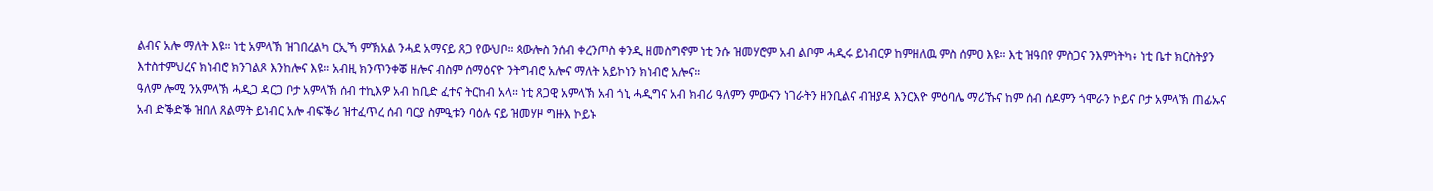ልብና አሎ ማለት እዩ። ነቲ አምላኽ ዝገበረልካ ርኢኻ ምኽአል ንሓደ አማናይ ጸጋ የውህቦ። ጳውሎስ ንሰብ ቀረንጦስ ቀንዲ ዘመስግኖም ነቲ ንሱ ዝመሃሮም አብ ልቦም ሓዲሩ ይነብርዎ ከምዘለዉ ምስ ሰምዐ እዩ። እቲ ዝዓበየ ምስጋና ንእምነትካ፥ ነቲ ቤተ ክርስትያን እተስተምህረና ክነብሮ ክንገልጾ እንከሎና እዩ። አብዚ ክንጥንቀቖ ዘሎና ብስም ሰማዕናዮ ንትግብሮ አሎና ማለት አይኮነን ክነብሮ አሎና።
ዓለም ሎሚ ንአምላኽ ሓዲጋ ዳርጋ ቦታ አምላኽ ሰብ ተኪእዎ አብ ከቢድ ፈተና ትርከብ አላ። ነቲ ጸጋዊ አምላኽ አብ ጎኒ ሓዲግና አብ ክብሪ ዓለምን ምውናን ነገራትን ዘንቢልና ብዝያዳ እንርእዮ ምዕባሌ ማሪኹና ከም ሰብ ሰዶምን ጎሞራን ኮይና ቦታ አምላኽ ጠፊኡና አብ ድቕድቕ ዝበለ ጸልማት ይነብር አሎ ብፍቕሪ ዝተፈጥረ ሰብ ባርያ ስምዒቱን ባዕሉ ናይ ዝመሃዞ ግዙእ ኮይኑ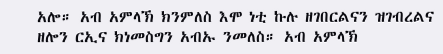አሎ። አብ አምላኽ ክንምለስ እሞ ነቲ ኩሉ ዘገበርልናን ዝገብረልና ዘሎን ርኢና ክነመስግን አብኡ ንመለስ። አብ አምላኽ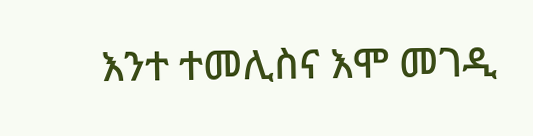እንተ ተመሊስና እሞ መገዲ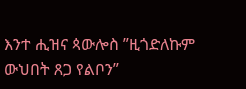እንተ ሒዝና ጳውሎስ ”ዚጎድለኩም ውህበት ጸጋ የልቦን”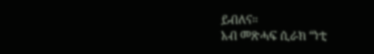ይብለና።
አብ መጽሓፍ ሲራክ “ነቲ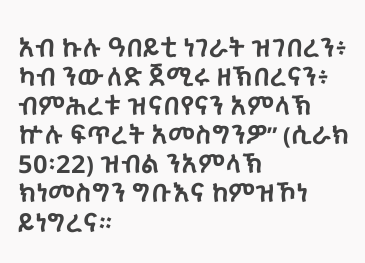አብ ኩሉ ዓበይቲ ነገራት ዝገበረን፥ ካብ ንውለድ ጀሚሩ ዘኽበረናን፥ ብምሕረቱ ዝናበየናን አምላኽ ኵሉ ፍጥረት አመስግንዎ” (ሲራክ 50፡22) ዝብል ንአምላኽ ክነመስግን ግቡእና ከምዝኾነ ይነግረና።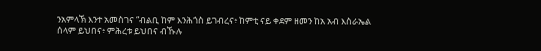ንአምላኽ እንተ አመስገና “ብልቢ ከም እንሕጎስ ይገብረና፥ ከምቲ ናይ ቀደም ዘመን ከአ አብ እስራኤል ሰላም ይህበና፥ ምሕረቱ ይህበና ብኹሉ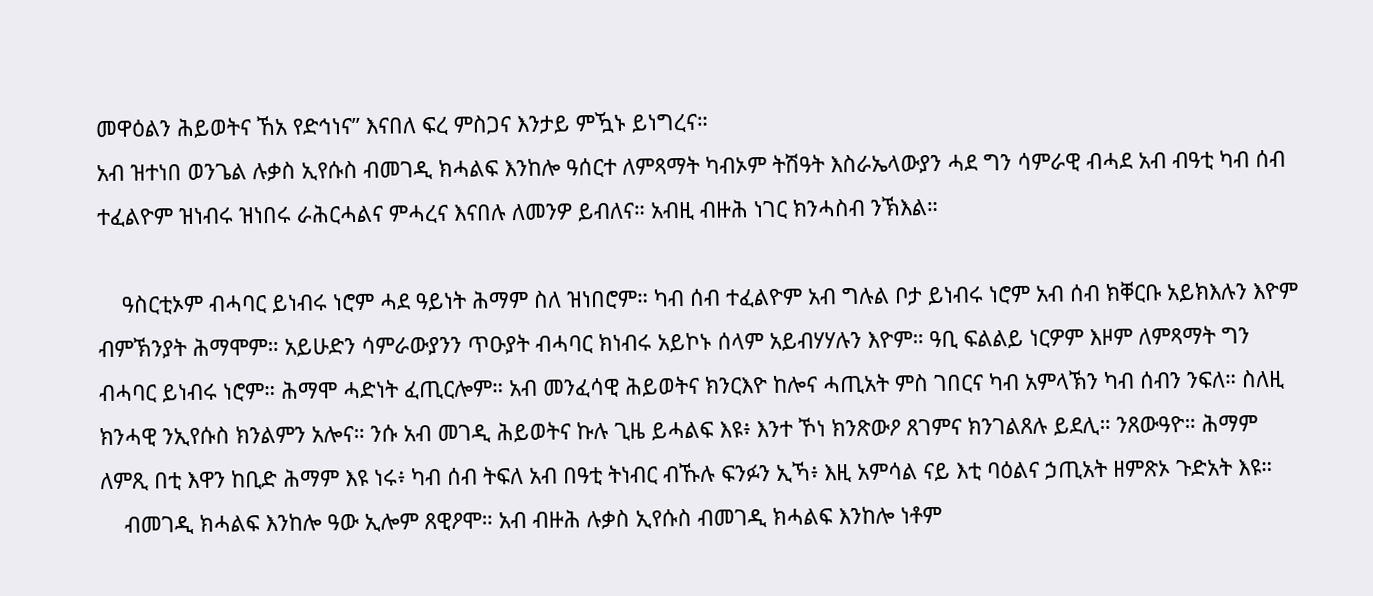መዋዕልን ሕይወትና ኸአ የድኅነና” እናበለ ፍረ ምስጋና እንታይ ምዃኑ ይነግረና።
አብ ዝተነበ ወንጌል ሉቃስ ኢየሱስ ብመገዲ ክሓልፍ እንከሎ ዓሰርተ ለምጻማት ካብኦም ትሽዓት እስራኤላውያን ሓደ ግን ሳምራዊ ብሓደ አብ ብዓቲ ካብ ሰብ ተፈልዮም ዝነብሩ ዝነበሩ ራሕርሓልና ምሓረና እናበሉ ለመንዎ ይብለና። አብዚ ብዙሕ ነገር ክንሓስብ ንኽእል።

    ዓስርቲኦም ብሓባር ይነብሩ ነሮም ሓደ ዓይነት ሕማም ስለ ዝነበሮም። ካብ ሰብ ተፈልዮም አብ ግሉል ቦታ ይነብሩ ነሮም አብ ሰብ ክቐርቡ አይክእሉን እዮም ብምኽንያት ሕማሞም። አይሁድን ሳምራውያንን ጥዑያት ብሓባር ክነብሩ አይኮኑ ሰላም አይብሃሃሉን እዮም። ዓቢ ፍልልይ ነርዎም እዞም ለምጻማት ግን ብሓባር ይነብሩ ነሮም። ሕማሞ ሓድነት ፈጢርሎም። አብ መንፈሳዊ ሕይወትና ክንርእዮ ከሎና ሓጢአት ምስ ገበርና ካብ አምላኽን ካብ ሰብን ንፍለ። ስለዚ ክንሓዊ ንኢየሱስ ክንልምን አሎና። ንሱ አብ መገዲ ሕይወትና ኩሉ ጊዜ ይሓልፍ እዩ፥ እንተ ኾነ ክንጽውዖ ጸገምና ክንገልጸሉ ይደሊ። ንጸውዓዮ። ሕማም ለምጺ በቲ እዋን ከቢድ ሕማም እዩ ነሩ፥ ካብ ሰብ ትፍለ አብ በዓቲ ትነብር ብኹሉ ፍንፉን ኢኻ፥ እዚ አምሳል ናይ እቲ ባዕልና ኃጢአት ዘምጽኦ ጉድአት እዩ።
    ብመገዲ ክሓልፍ እንከሎ ዓው ኢሎም ጸዊዖሞ። አብ ብዙሕ ሉቃስ ኢየሱስ ብመገዲ ክሓልፍ እንከሎ ነቶም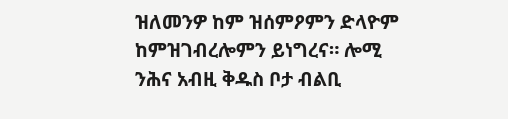ዝለመንዎ ከም ዝሰምዖምን ድላዮም ከምዝገብረሎምን ይነግረና። ሎሚ ንሕና አብዚ ቅዱስ ቦታ ብልቢ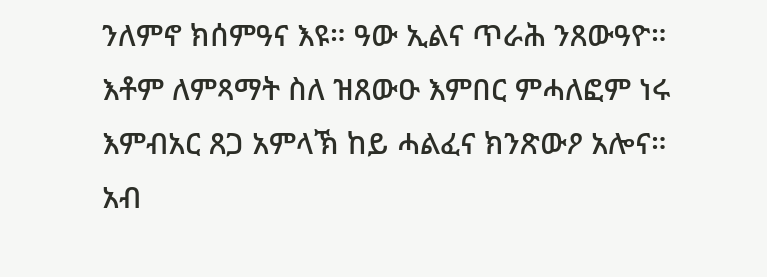ንለምኖ ክሰምዓና እዩ። ዓው ኢልና ጥራሕ ንጸውዓዮ። እቶም ለምጻማት ስለ ዝጸውዑ እምበር ምሓለፎም ነሩ እምብአር ጸጋ አምላኽ ከይ ሓልፈና ክንጽውዖ አሎና። አብ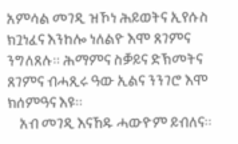አምሳል መገዲ ዝኾነ ሕይወትና ኢየሱስ ክጓነፈና እንከሎ ነለልዮ እሞ ጸገምና ንግለጸሉ። ሕማምና ስቓይና ድኽመትና ጸገምና ብሓጺሩ ዓው ኢልና ንንገሮ እሞ ክሰምዓና እዩ።
    አብ መገዲ እናኸዱ ሓውዮም ይብለና።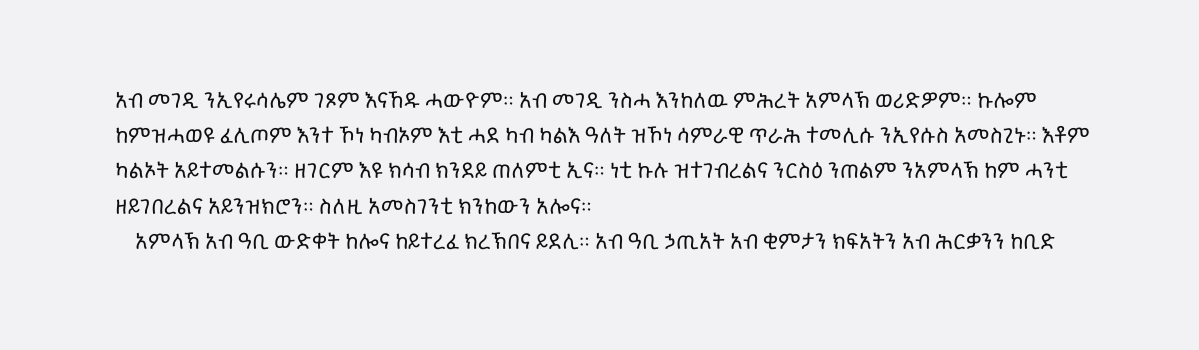አብ መገዲ ንኢየሩሳሌም ገጾም እናኸዱ ሓውዮም። አብ መገዲ ንስሓ እንከለዉ ምሕረት አምላኽ ወሪድዎም። ኩሎም ከምዝሓወዩ ፈሊጦም እንተ ኾነ ካብኦም እቲ ሓደ ካብ ካልእ ዓለት ዝኾነ ሳምራዊ ጥራሕ ተመሊሱ ንኢየሱስ አመስጊኑ። እቶም ካልኦት አይተመልሱን። ዘገርም እዩ ክሳብ ክንደይ ጠለምቲ ኢና። ነቲ ኩሉ ዝተገብረልና ንርስዕ ንጠልም ንአምላኽ ከም ሓንቲ ዘይገበረልና አይንዝክሮን። ስለዚ አመስገንቲ ክንከውን አሎና።
    አምላኽ አብ ዓቢ ውድቀት ከሎና ከይተረፈ ክረኽበና ይደሊ። አብ ዓቢ ኃጢአት አብ ቂምታን ክፍአትን አብ ሕርቃንን ከቢድ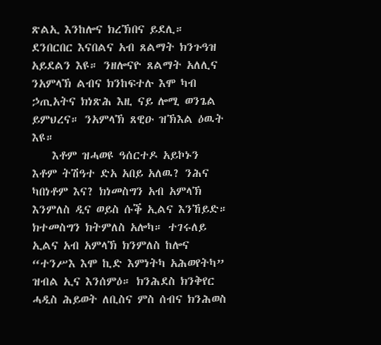ጽልኢ እንከሎና ክረኽበና ይደሊ። ደንበርበር እናበልና አብ ጸልማት ክንጉዓዝ አይደልን እዩ። ንዘሎናዮ ጸልማት አለሊና ንአምላኽ ልብና ክንከፍተሉ እሞ ካብ ኃጢአትና ክነጽሕ እዚ ናይ ሎሚ ወንጌል ይምህረና። ንአምላኽ ጸዊዑ ዝኽእል ዕዉት እዩ።
    እቶም ዝሓወዩ ዓሰርተዶ አይኮኑን እቶም ትሽዓተ ድአ አበይ አለዉ? ንሕና ካበነቶም እና? ክነመስግን አብ አምላኽ እንምለስ ዲና ወይስ ሱቕ ኢልና እንኸይድ። ክተመስግን ክትምለስ አሎካ። ተገሩለይ ኢልና አብ አምላኽ ክንምለስ ከሎና “ተንሥእ እሞ ኪድ እምነትካ አሕወየትካ” ዝብል ኢና እንሰምዕ። ክንሕደስ ክንቅየር ሓዲስ ሕይወት ለቢስና ምስ ሰብና ክንሕወስ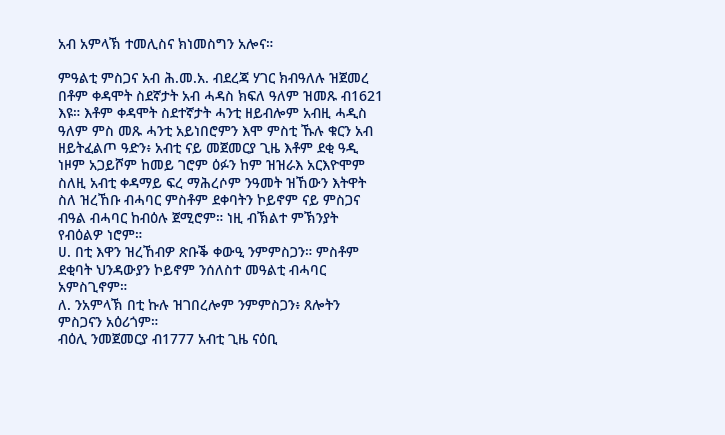አብ አምላኽ ተመሊስና ክነመስግን አሎና።

ምዓልቲ ምስጋና አብ ሕ.መ.አ. ብደረጃ ሃገር ክብዓለሉ ዝጀመረ በቶም ቀዳሞት ስደኛታት አብ ሓዳስ ክፍለ ዓለም ዝመጹ ብ1621 እዩ። እቶም ቀዳሞት ስደተኛታት ሓንቲ ዘይብሎም አብዚ ሓዲስ ዓለም ምስ መጹ ሓንቲ አይነበሮምን እሞ ምስቲ ኹሉ ቁርን አብ ዘይትፈልጦ ዓድን፥ አብቲ ናይ መጀመርያ ጊዜ እቶም ደቂ ዓዲ ነዞም አጋይሾም ከመይ ገሮም ዕፉን ከም ዝዝራእ አርእዮሞም ስለዚ አብቲ ቀዳማይ ፍረ ማሕረሶም ንዓመት ዝኸውን እትዋት ስለ ዝረኸቡ ብሓባር ምስቶም ደቀባትን ኮይኖም ናይ ምስጋና ብዓል ብሓባር ከብዕሉ ጀሚሮም። ነዚ ብኽልተ ምኽንያት የብዕልዎ ነሮም።
ሀ. በቲ እዋን ዝረኸብዎ ጽቡቕ ቀውዒ ንምምስጋን። ምስቶም ደቂባት ህንዳውያን ኮይኖም ንሰለስተ መዓልቲ ብሓባር አምስጊኖም።
ለ. ንአምላኽ በቲ ኩሉ ዝገበረሎም ንምምስጋን፥ ጸሎትን ምስጋናን አዕሪጎም።
ብዕሊ ንመጀመርያ ብ1777 አብቲ ጊዜ ናዕቢ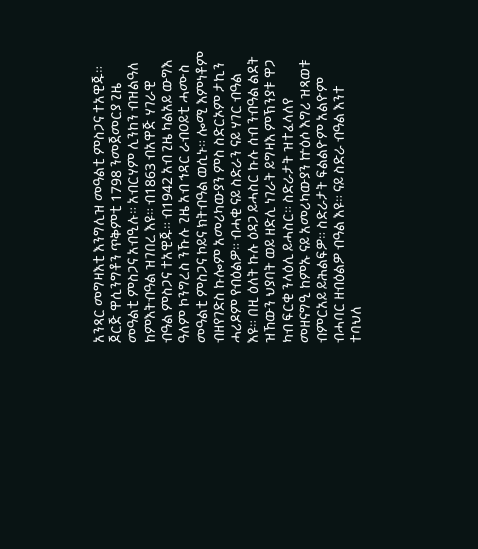አንጻር መግዛእቲ እንግሊዝ መዓልቲ ምስጋና ተአዊጁ። ጆርጅ ዋሲንግቶን ጥቅምቲ 1798 ንመጀመርያ ጊዜ መዓልቲ ምስጋና አብዒሉ። አብርሃም ሊንከን ብዝልዓለ ከምእትብዓል ዝገበረ እዩ። ብ1863 ብአዋጅ ሃገራዊ ብዓል ምስጋና ተአዊጁ። ብ1942 አብ ጊዜ ካልአይ ውግእ ዓለም ኮንግረስ ንኹሉ ጊዜ አብ ኅዳር ራብዐይቲ ሓሙስ መዓልቲ ምስጋና ኮይና ክትብዓል ወሲኑ። ሎሚ እምነቶም ብዘየገድስ ኩሎም አመሪካውያን ምስ ስድርኦም ታኪን ሓሪዶም የብዕልዎ። ብሓቂ ናይ ስድራን ናይ ሃገር ብዓል እዩ። በዚ ዕለት ኩሉ ዕዳጋ ይሓስር ኩሉ ሰብ ንብዓል ልደት ዝኸውን ህያባት ወይ ዘድሊ ነገራት ይግዛእ ምኽንያቱ ዋጋ ካብ ፍርቂ ንላዕሊ ይሓስር። ስድራታት ዝተፈላለየ መዘናግዒ ከምኡ ናይ አመሪካውያን ኵዕሶ እግሪ ዝጻወቱ ብምርአይ ይሕልፍዎ። ስድራታት ፍልልዮም አልዮም ብሓባር ዘብዕልዎ ብዓል እዩ። ናይ ስድራ ብዓል እንተ ተባህለ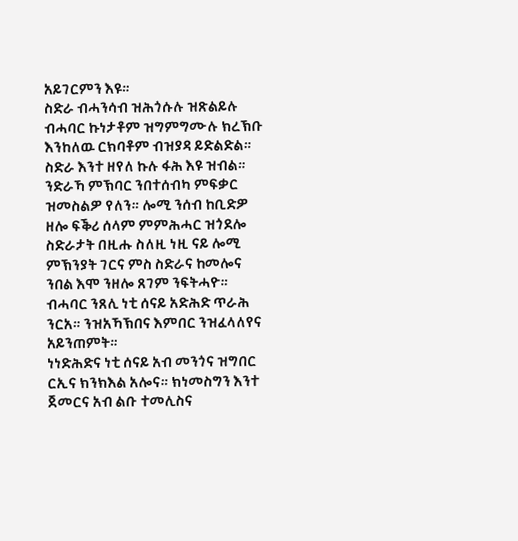አይገርምን እዩ።
ስድራ ብሓንሳብ ዝሕጎሱሉ ዝጽልይሉ ብሓባር ኩነታቶም ዝግምግሙሉ ክረኽቡ እንከለዉ ርክባቶም ብዝያዳ ይድልድል። ስድራ እንተ ዘየለ ኩሉ ፋሕ እዩ ዝብል። ንድራኻ ምኽባር ንበተሰብካ ምፍቃር ዝመስልዎ የለን። ሎሚ ንሰብ ከቢድዎ ዘሎ ፍቕሪ ሰላም ምምሕሓር ዝጎደሎ ስድራታት በዚሑ ስለዚ ነዚ ናይ ሎሚ ምኽንያት ገርና ምስ ስድራና ከመሎና ንበል እሞ ንዘሎ ጸገም ንፍትሓዮ። ብሓባር ንጸሊ ነቲ ሰናይ አድሕድ ጥራሕ ንርአ። ንዝአኻኽበና እምበር ንዝፈላለየና አይንጠምት።
ነነድሕድና ነቲ ሰናይ አብ መንጎና ዝግበር ርኢና ክንክእል አሎና። ክነመስግን እንተ ጀመርና አብ ልቡ ተመሊስና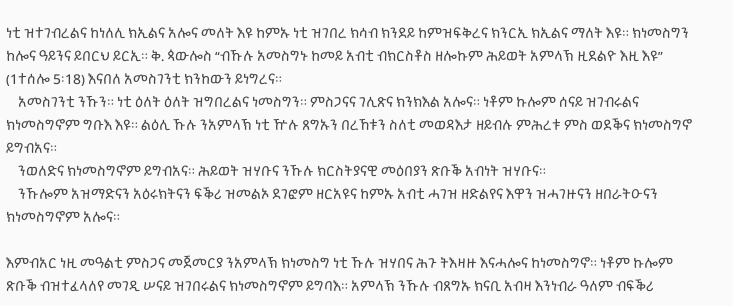ነቲ ዝተገብረልና ከነለሊ ክኢልና አሎና መለት እዩ ከምኡ ነቲ ዝገበረ ክሳብ ክንደይ ከምዝፍቅረና ክንርኢ ክኢልና ማለት እዩ። ክነመስግን ከሎና ዓይንና ይበርህ ይርኢ። ቅ. ጳውሎስ “ብኹሉ አመስግኑ ከመይ አብቲ ብክርስቶስ ዘሎኩም ሕይወት አምላኽ ዚደልዮ እዚ እዩ” (1ተሰሎ 5፡18) እናበለ አመስገንቲ ክንከውን ይነግረና።
    አመስገንቲ ንኹን። ነቲ ዕለት ዕለት ዝግበረልና ነመስግን። ምስጋናና ገሊጽና ክንክእል አሎና። ነቶም ኩሎም ሰናይ ዝገብሩልና ክነመስግኖም ግቡእ እዩ። ልዕሊ ኹሉ ንአምላኽ ነቲ ዅሉ ጸግኡን በረኸቱን ስለቲ መወዳእታ ዘይብሉ ምሕረቱ ምስ ወደቕና ክነመስግኖ ይግብአና።
    ንወለድና ክነመስግኖም ይግብአና። ሕይወት ዝሃቡና ንኹሉ ክርስትያናዊ መዕበያን ጽቡቕ አብነት ዝሃቡና።
    ንኹሎም አዝማድናን አዕሩክትናን ፍቕሪ ዝመልኦ ደገፎም ዘርአዩና ከምኡ አብቲ ሓገዝ ዘድልየና እዋን ዝሓገዙናን ዘበራትዑናን ክነመስግኖም አሎና።

እምብአር ነዚ መዓልቲ ምስጋና መጀመርያ ንአምላኽ ክነመስግ ነቲ ኹሉ ዝሃበና ሕጉ ትእዛዙ እናሓሎና ከነመስግኖ። ነቶም ኩሎም ጽቡቕ ብዝተፈላለየ መገዲ ሠናይ ዝገበሩልና ክነመስግኖም ይግባእ። አምላኽ ንኹሉ ብጸግኡ ክናቢ አብዛ እንነብራ ዓለም ብፍቕሪ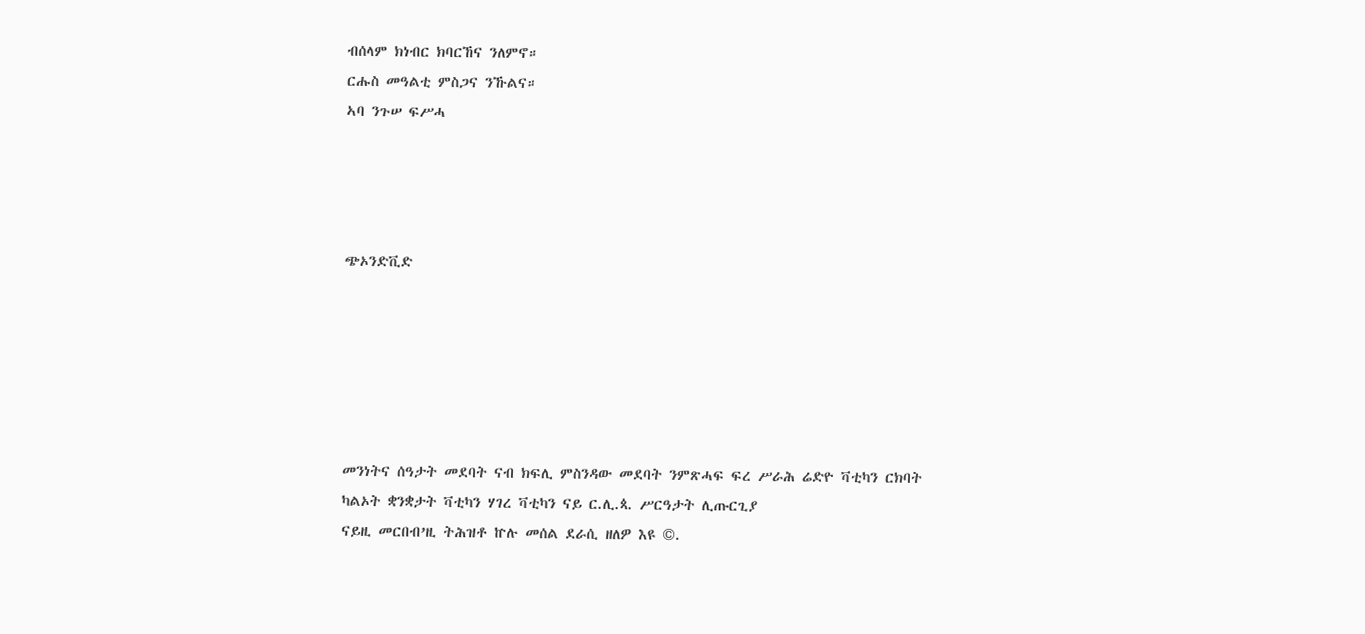ብሰላም ክነብር ክባርኸና ንለምኖ።
ርሑስ መዓልቲ ምስጋና ንኹልና።
ኣባ ንጉሠ ፍሥሓ




ጭኦንድቪድ






መንነትና ሰዓታት መደባት ናብ ክፍሊ ምስንዳው መደባት ንምጽሓፍ ፍረ ሥራሕ ሬድዮ ቫቲካን ርክባት ካልኦት ቋንቋታት ቫቲካን ሃገረ ቫቲካን ናይ ር.ሊ.ጳ. ሥርዓታት ሊጡርጊያ
ናይዚ መርበብ’ዚ ትሕዝቶ ኵሉ መሰል ደራሲ ዘለዎ እዩ ©.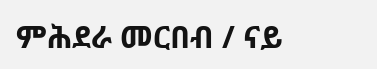ምሕደራ መርበብ / ናይ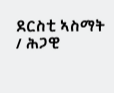ደርስቲ ኣስማት / ሕጋዊ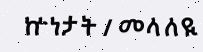ኵነታት / መላለዪ